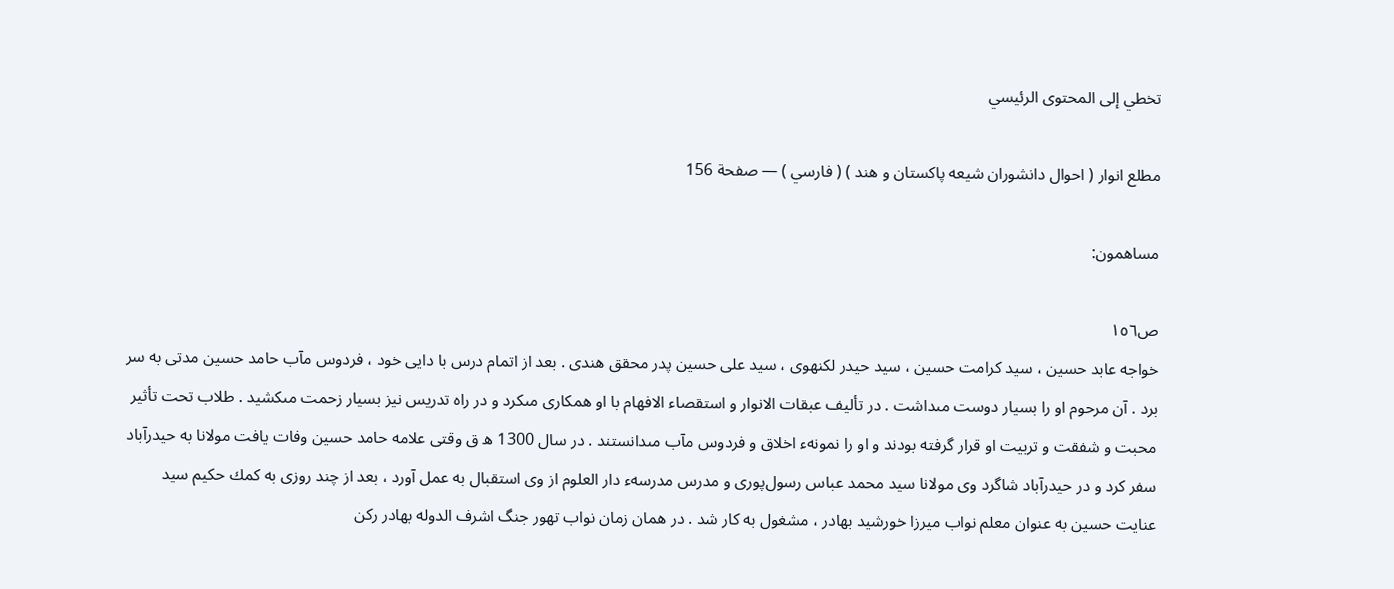تخطي إلى المحتوى الرئيسي

مطلع انوار ( احوال دانشوران شيعه پاكستان و هند ) ( فارسي ) — صفحة 156

مساهمون:

ص١٥٦
خواجه عابد حسين ، سيد كرامت حسين ، سيد حيدر لكنهوى ، سيد على حسين پدر محقق هندى . بعد از اتمام درس با دايى خود ، فردوس مآب حامد حسين مدتى به سر برد . آن مرحوم او را بسيار دوست مىداشت . در تأليف عبقات الانوار و استقصاء الافهام با او همكارى مىكرد و در راه تدريس نيز بسيار زحمت مىكشيد . طلاب تحت تأثير محبت و شفقت و تربيت او قرار گرفته بودند و او را نمونهء اخلاق و فردوس مآب مىدانستند . در سال 1300 ه ق وقتى علامه حامد حسين وفات يافت مولانا به حيدرآباد سفر كرد و در حيدرآباد شاگرد وى مولانا سيد محمد عباس رسول‌پورى و مدرس مدرسهء دار العلوم از وى استقبال به عمل آورد ، بعد از چند روزى به كمك حكيم سيد عنايت حسين به عنوان معلم نواب ميرزا خورشيد بهادر ، مشغول به كار شد . در همان زمان نواب تهور جنگ اشرف الدوله بهادر ركن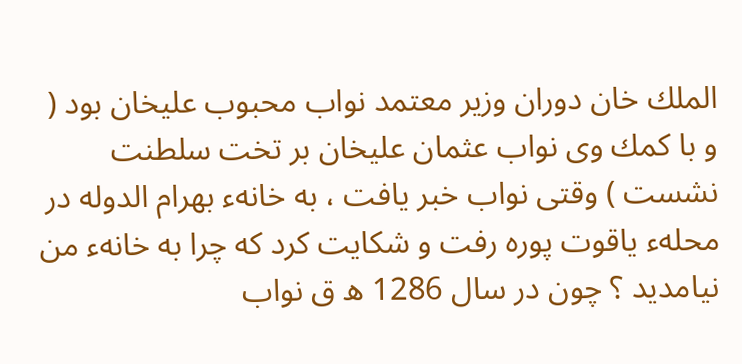الملك خان دوران وزير معتمد نواب محبوب عليخان بود ( و با كمك وى نواب عثمان عليخان بر تخت سلطنت نشست ) وقتى نواب خبر يافت ، به خانهء بهرام الدوله در محلهء ياقوت پوره رفت و شكايت كرد كه چرا به خانهء من نيامديد ؟ چون در سال 1286 ه ق نواب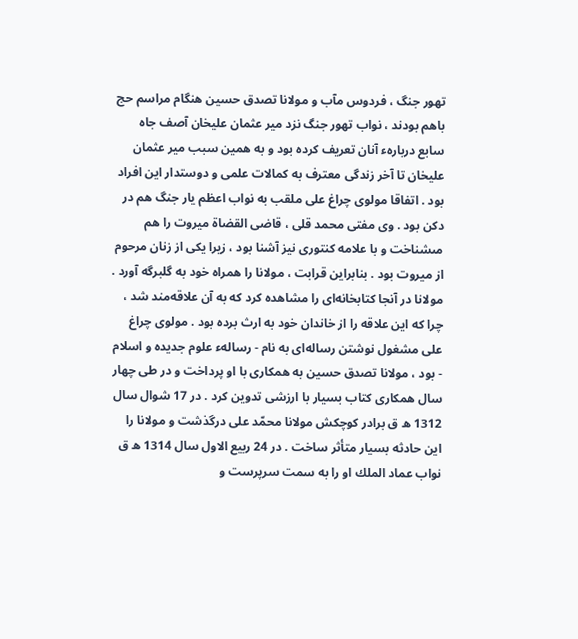تهور جنگ ، فردوس مآب و مولانا تصدق حسين هنگام مراسم حج باهم بودند ، نواب تهور جنگ نزد مير عثمان عليخان آصف جاه سابع دربارهء آنان تعريف كرده بود و به همين سبب مير عثمان عليخان تا آخر زندگى معترف به كمالات علمى و دوستدار اين افراد بود . اتفاقا مولوى چراغ على ملقب به نواب اعظم يار جنگ هم در دكن بود . وى مفتى محمد قلى ، قاضى القضاة ميروت را هم مىشناخت و با علامه كنتورى نيز آشنا بود ، زيرا يكى از زنان مرحوم از ميروت بود . بنابراين قرابت ، مولانا را همراه خود به گلبرگه آورد . مولانا در آنجا كتابخانه‌اى را مشاهده كرد كه به آن علاقه‌مند شد ، چرا كه اين علاقه را از خاندان خود به ارث برده بود . مولوى چراغ على مشغول نوشتن رساله‌اى به نام - رسالهء علوم جديده و اسلام - بود ، مولانا تصدق حسين به همكارى با او پرداخت و در طى چهار سال همكارى كتاب بسيار با ارزشى تدوين كرد . در 17 شوال سال 1312 ه ق برادر كوچكش مولانا محمّد على درگذشت و مولانا را اين حادثه بسيار متأثر ساخت . در 24 ربيع الاول سال 1314 ه ق نواب عماد الملك او را به سمت سرپرست و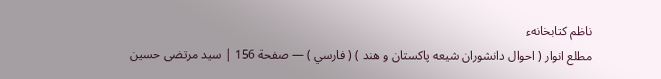ناظم كتابخانهء
مطلع انوار ( احوال دانشوران شيعه پاكستان و هند ) ( فارسي ) — صفحة 156 | سيد مرتضى حسين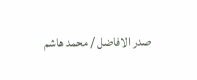صدر الافاضل / محمد هاشم